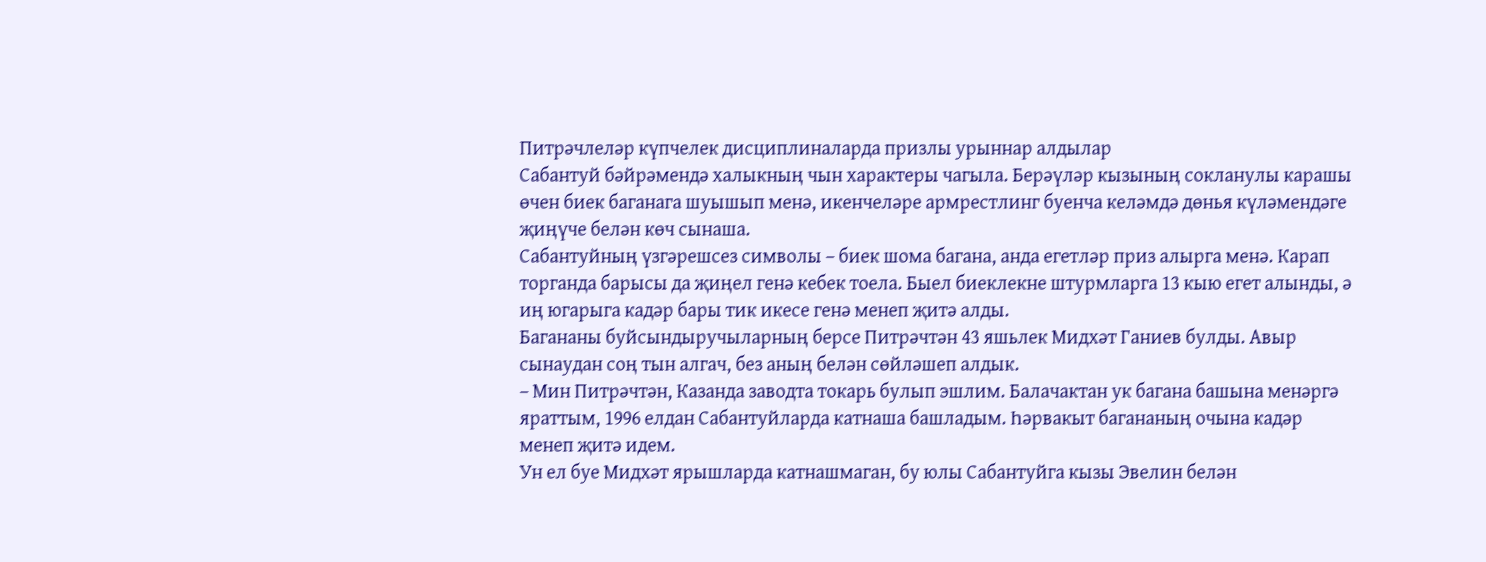Питрәчлеләр күпчелек дисциплиналарда призлы урыннар алдылар
Сабантуй бәйрәмендә халыкның чын характеры чагыла. Берәүләр кызының сокланулы карашы өчен биек баганага шуышып менә, икенчеләре армрестлинг буенча келәмдә дөнья күләмендәге җиңүче белән көч сынаша.
Сабантуйның үзгәрешсез символы – биек шома багана, анда егетләр приз алырга менә. Карап торганда барысы да җиңел генә кебек тоела. Быел биеклекне штурмларга 13 кыю егет алынды, ә иң югарыга кадәр бары тик икесе генә менеп җитә алды.
Багананы буйсындыручыларның берсе Питрәчтән 43 яшьлек Мидхәт Ганиев булды. Авыр сынаудан соң тын алгач, без аның белән сөйләшеп алдык.
– Мин Питрәчтән, Казанда заводта токарь булып эшлим. Балачактан ук багана башына менәргә яраттым, 1996 елдан Сабантуйларда катнаша башладым. Һәрвакыт багананың очына кадәр менеп җитә идем.
Ун ел буе Мидхәт ярышларда катнашмаган, бу юлы Сабантуйга кызы Эвелин белән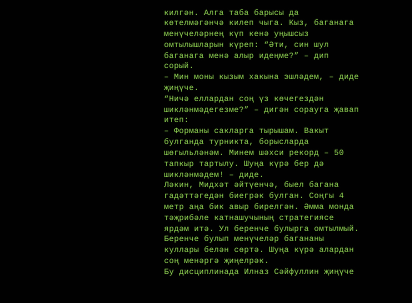килгән. Алга таба барысы да көтелмәгәнчә килеп чыга. Кыз, баганага менүчеләрнең күп кенә уңышсыз омтылышларын күреп: “Әти, син шул баганага менә алыр идеңме?” – дип сорый.
– Мин моны кызым хакына эшләдем, – диде җиңүче.
“Ничә еллардан соң үз көчегездән шикләнмәдегезме?” – дигән сорауга җавап итеп:
– Форманы сакларга тырышам. Вакыт булганда турникта, борысларда шөгыльләнәм. Минем шәхси рекорд – 50 тапкыр тартылу. Шуңа күрә бер дә шикләнмәдем! – диде.
Ләкин, Мидхәт әйтүенчә, быел багана гадәттәгедән биегрәк булган. Соңгы 4 метр аңа бик авыр бирелгән. Әмма монда тәҗрибәле катнашучының стратегиясе ярдәм итә. Ул беренче булырга омтылмый. Беренче булып менүчеләр багананы куллары белән сөртә. Шуңа күрә алардан соң менәргә җиңелрәк.
Бу дисциплинада Илназ Сәйфуллин җиңүче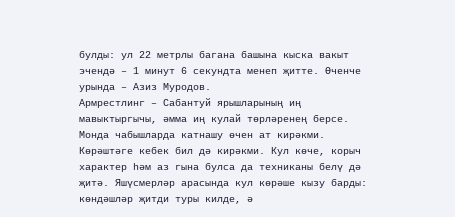булды: ул 22 метрлы багана башына кыска вакыт эчендә – 1 минут 6 секундта менеп җитте. Өченче урында – Азиз Муродов.
Армрестлинг – Сабантуй ярышларының иң мавыктыргычы, әмма иң кулай төрләренең берсе. Монда чабышларда катнашу өчен ат кирәкми. Көрәштәге кебек бил дә кирәкми. Кул көче, корыч характер һәм аз гына булса да техниканы белү дә җитә. Яшүсмерләр арасында кул көрәше кызу барды: көндәшләр җитди туры килде, ә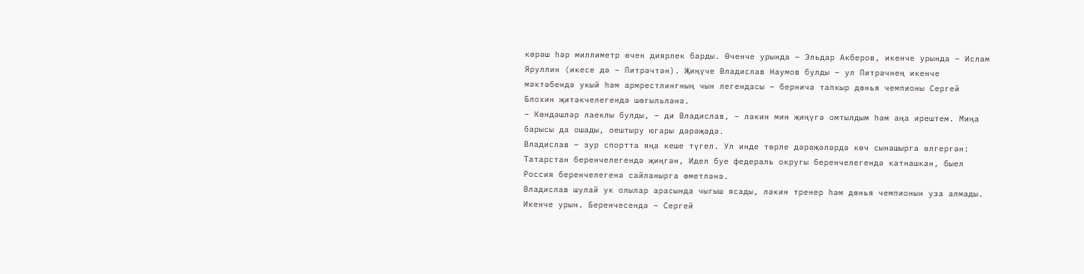көрәш һәр миллиметр өчен диярлек барды. Өченче урында – Эльдар Акберов, икенче урында – Ислам Яруллин (икесе дә – Питрәчтән). Җиңүче Владислав Наумов булды – ул Питрәчнең икенче мәктәбендә укый һәм армрестлингның чын легендасы – берничә тапкыр дөнья чемпионы Сергей Блохин җитәкчелегендә шөгыльләнә.
– Көндәшләр лаеклы булды, – ди Владислав, – ләкин мин җиңүгә омтылдым һәм аңа ирештем. Миңа барысы да ошады, оештыру югары дәрәҗәдә.
Владислав – зур спортта яңа кеше түгел. Ул инде төрле дәрәҗәләрдә көч сынашырга өлгергән: Татарстан беренчелегендә җиңгән, Идел буе федераль округы беренчелегендә катнашкан, быел Россия беренчелегенә сайланырга өметләнә.
Владислав шулай ук олылар арасында чыгыш ясады, ләкин тренер һәм дөнья чемпионын уза алмады. Икенче урын. Беренчесендә – Сергей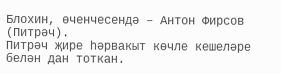Блохин, өченчесендә – Антон Фирсов (Питрәч).
Питрәч җире һәрвакыт көчле кешеләре белән дан тоткан.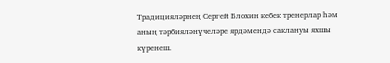Традицияләрнең Сергей Блохин кебек тренерлар һәм аның тәрбияләнүчеләре ярдәмендә саклануы яхшы күренеш.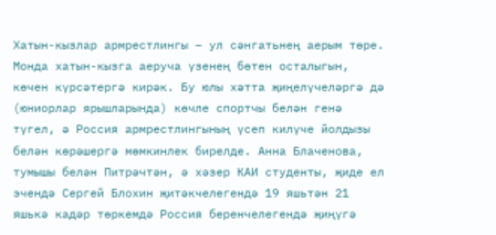Хатын-кызлар армрестлингы – ул сәнгатьнең аерым төре. Монда хатын-кызга аеруча үзенең бөтен осталыгын, көчен күрсәтергә кирәк. Бу юлы хәтта җиңелүчеләргә дә (юниорлар ярышларында) көчле спортчы белән генә түгел, ә Россия армрестлингының үсеп килүче йолдызы белән көрәшергә мөмкинлек бирелде. Анна Блаченова, тумышы белән Питрәчтән, ә хәзер КАИ студенты, җиде ел эчендә Сергей Блохин җитәкчелегендә 19 яшьтән 21 яшькә кадәр төркемдә Россия беренчелегендә җиңүгә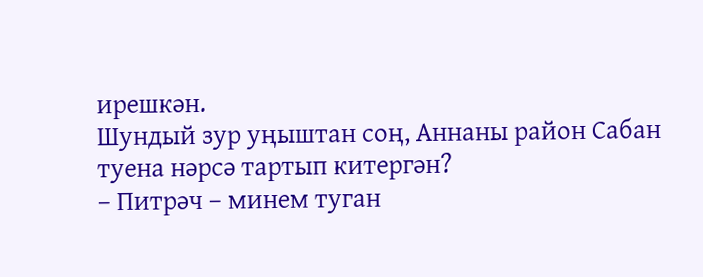ирешкән.
Шундый зур уңыштан соң, Аннаны район Сабан туена нәрсә тартып китергән?
– Питрәч – минем туган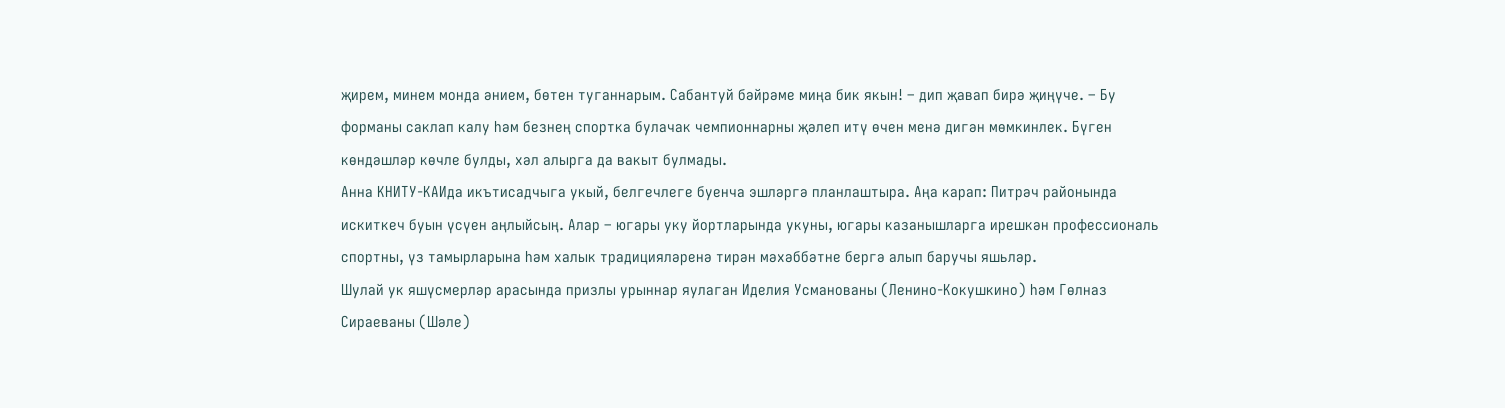җирем, минем монда әнием, бөтен туганнарым. Сабантуй бәйрәме миңа бик якын! – дип җавап бирә җиңүче. – Бу форманы саклап калу һәм безнең спортка булачак чемпионнарны җәлеп итү өчен менә дигән мөмкинлек. Бүген көндәшләр көчле булды, хәл алырга да вакыт булмады.
Анна КНИТУ-КАИда икътисадчыга укый, белгечлеге буенча эшләргә планлаштыра. Аңа карап: Питрәч районында искиткеч буын үсүен аңлыйсың. Алар – югары уку йортларында укуны, югары казанышларга ирешкән профессиональ спортны, үз тамырларына һәм халык традицияләренә тирән мәхәббәтне бергә алып баручы яшьләр.
Шулай ук яшүсмерләр арасында призлы урыннар яулаган Иделия Усманованы (Ленино-Кокушкино) һәм Гөлназ Сираеваны (Шәле)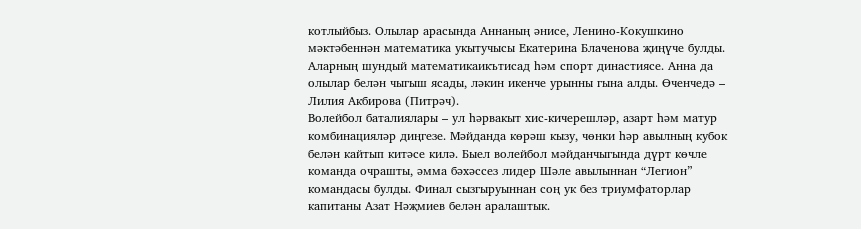котлыйбыз. Олылар арасында Аннаның әнисе, Ленино-Кокушкино мәктәбеннән математика укытучысы Екатерина Блаченова җиңүче булды. Аларның шундый математикаикътисад һәм спорт династиясе. Анна да олылар белән чыгыш ясады, ләкин икенче урынны гына алды. Өченчедә – Лилия Акбирова (Питрәч).
Волейбол баталиялары – ул һәрвакыт хис-кичерешләр, азарт һәм матур комбинацияләр диңгезе. Мәйданда көрәш кызу, чөнки һәр авылның кубок белән кайтып китәсе килә. Быел волейбол мәйданчыгында дүрт көчле команда очрашты, әмма бәхәссез лидер Шәле авылыннан “Легион” командасы булды. Финал сызгыруыннан соң ук без триумфаторлар капитаны Азат Нәҗмиев белән аралаштык.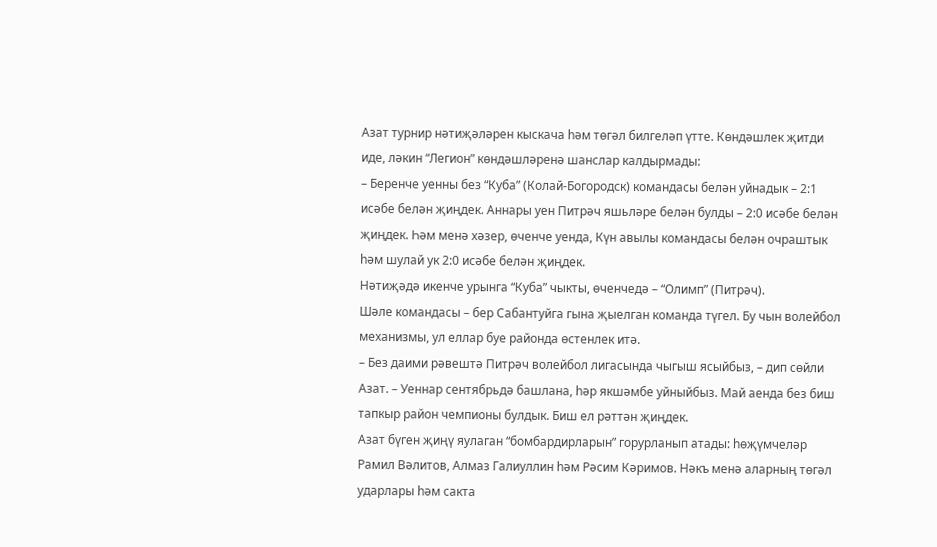Азат турнир нәтиҗәләрен кыскача һәм төгәл билгеләп үтте. Көндәшлек җитди иде, ләкин “Легион” көндәшләренә шанслар калдырмады:
– Беренче уенны без “Куба” (Колай-Богородск) командасы белән уйнадык – 2:1 исәбе белән җиңдек. Аннары уен Питрәч яшьләре белән булды – 2:0 исәбе белән җиңдек. Һәм менә хәзер, өченче уенда, Күн авылы командасы белән очраштык һәм шулай ук 2:0 исәбе белән җиңдек.
Нәтиҗәдә икенче урынга “Куба” чыкты, өченчедә – “Олимп” (Питрәч).
Шәле командасы – бер Сабантуйга гына җыелган команда түгел. Бу чын волейбол механизмы, ул еллар буе районда өстенлек итә.
– Без даими рәвештә Питрәч волейбол лигасында чыгыш ясыйбыз, – дип сөйли Азат. – Уеннар сентябрьдә башлана, һәр якшәмбе уйныйбыз. Май аенда без биш тапкыр район чемпионы булдык. Биш ел рәттән җиңдек.
Азат бүген җиңү яулаган “бомбардирларын” горурланып атады: һөҗүмчеләр Рамил Вәлитов, Алмаз Галиуллин һәм Рәсим Кәримов. Нәкъ менә аларның төгәл ударлары һәм сакта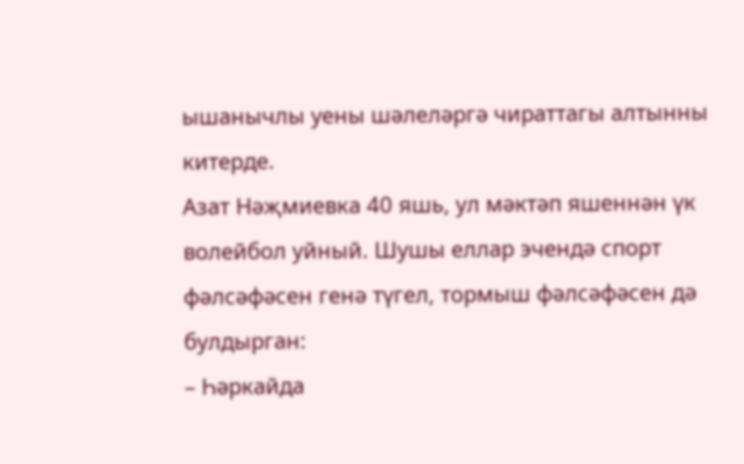ышанычлы уены шәлеләргә чираттагы алтынны китерде.
Азат Нәҗмиевка 40 яшь, ул мәктәп яшеннән үк волейбол уйный. Шушы еллар эчендә спорт фәлсәфәсен генә түгел, тормыш фәлсәфәсен дә булдырган:
– Һәркайда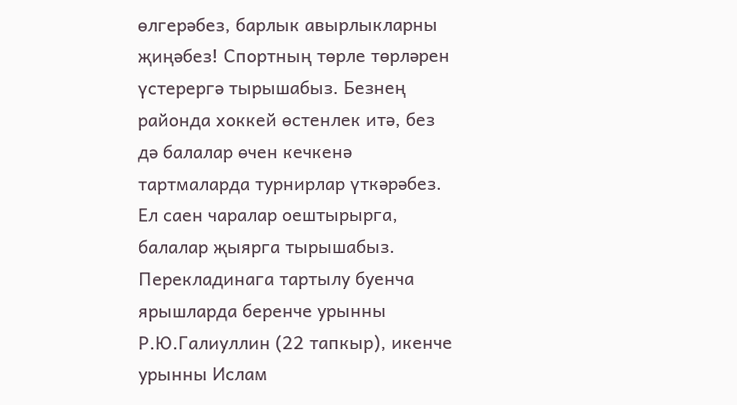өлгерәбез, барлык авырлыкларны җиңәбез! Спортның төрле төрләрен үстерергә тырышабыз. Безнең районда хоккей өстенлек итә, без дә балалар өчен кечкенә тартмаларда турнирлар үткәрәбез. Ел саен чаралар оештырырга, балалар җыярга тырышабыз.
Перекладинага тартылу буенча ярышларда беренче урынны Р.Ю.Галиуллин (22 тапкыр), икенче урынны Ислам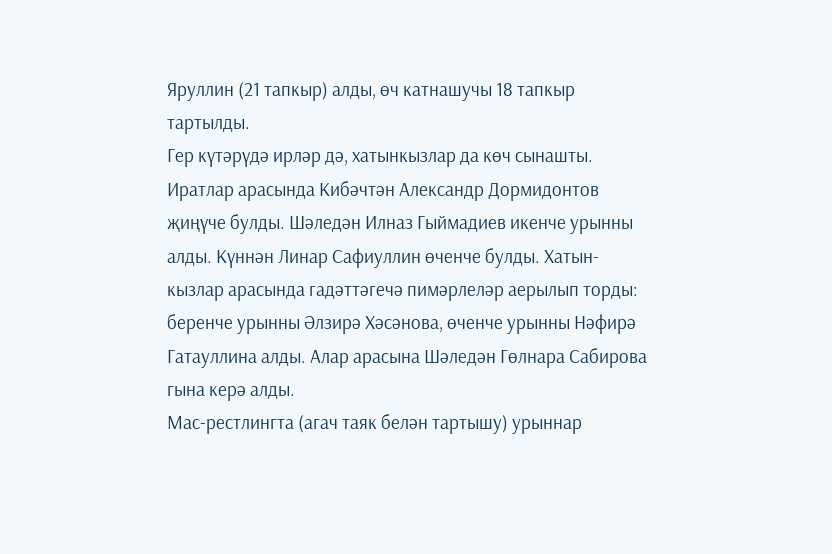Яруллин (21 тапкыр) алды, өч катнашучы 18 тапкыр тартылды.
Гер күтәрүдә ирләр дә, хатынкызлар да көч сынашты. Иратлар арасында Кибәчтән Александр Дормидонтов җиңүче булды. Шәледән Илназ Гыймадиев икенче урынны алды. Күннән Линар Сафиуллин өченче булды. Хатын-кызлар арасында гадәттәгечә пимәрлеләр аерылып торды: беренче урынны Әлзирә Хәсәнова, өченче урынны Нәфирә Гатауллина алды. Алар арасына Шәледән Гөлнара Сабирова гына керә алды.
Мас-рестлингта (агач таяк белән тартышу) урыннар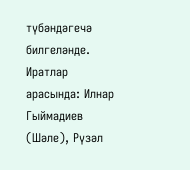түбәндәгечә билгеләнде. Иратлар арасында: Илнар Гыймадиев (Шәле), Рүзәл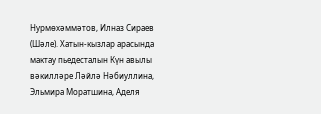Нурмөхәммәтов, Илназ Сираев (Шәле). Хатын-кызлар арасында мактау пьедесталын Күн авылы вәкилләре Ләйлә Нәбиуллина, Эльмира Моратшина, Аделя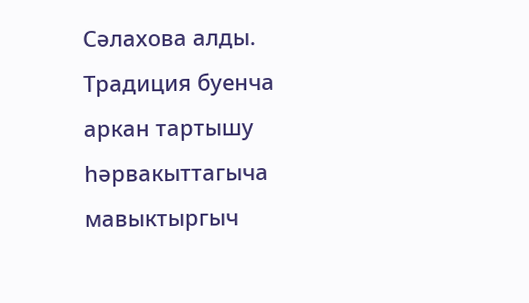Сәлахова алды.
Традиция буенча аркан тартышу һәрвакыттагыча мавыктыргыч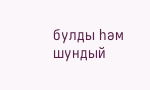булды һәм шундый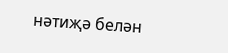нәтиҗә белән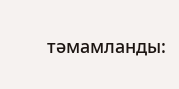тәмамланды: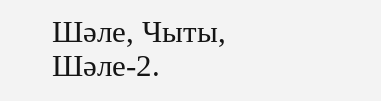Шәле, Чыты, Шәле-2.